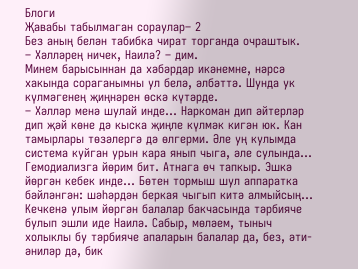Блоги
Җавабы табылмаган сораулар– 2
Без аның белән табибка чират торганда очраштык.
– Хәлләрең ничек, Наилә? – дим.
Минем барысыннан да хәбәрдар икәнемне, нәрсә хакында сораганымны ул белә, әлбәттә. Шунда ук күлмәгенең җиңнәрен өскә күтәрде.
– Хәлләр менә шулай инде... Наркоман дип әйтерләр дип җәй көне дә кыска җиңле күлмәк кигән юк. Кан тамырлары төзәлергә дә өлгерми. Әле уң кулымда система куйган урын кара янып чыга, әле сулында... Гемодиализга йөрим бит. Атнага өч тапкыр. Эшкә йөргән кебек инде... Бөтен тормыш шул аппаратка бәйләнгән: шәһәрдән беркая чыгып китә алмыйсың...
Кечкенә улым йөргән балалар бакчасында тәрбияче булып эшли иде Наилә. Сабыр, мөләем, тыныч холыклы бу тәрбияче апаларын балалар да, без, әти-әниләр дә, бик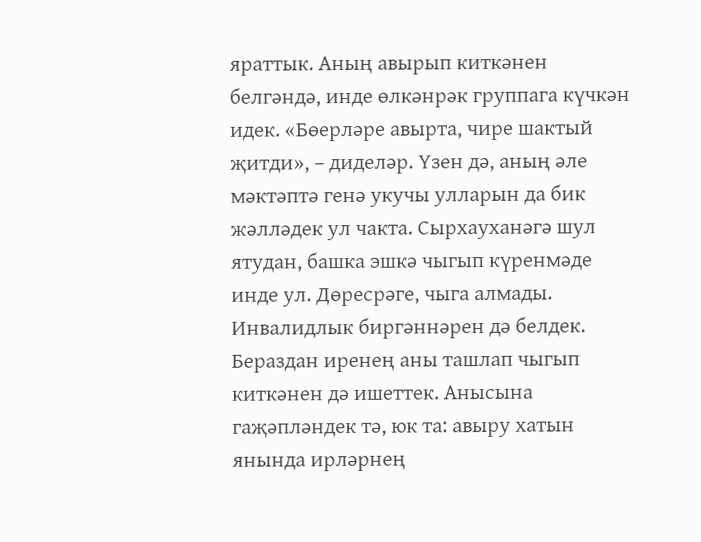яраттык. Аның авырып киткәнен белгәндә, инде өлкәнрәк группага күчкән идек. «Бөерләре авырта, чире шактый җитди», – диделәр. Үзен дә, аның әле мәктәптә генә укучы улларын да бик жәлләдек ул чакта. Сырхауханәгә шул ятудан, башка эшкә чыгып күренмәде инде ул. Дөресрәге, чыга алмады. Инвалидлык биргәннәрен дә белдек. Бераздан иренең аны ташлап чыгып киткәнен дә ишеттек. Анысына гаҗәпләндек тә, юк та: авыру хатын янында ирләрнең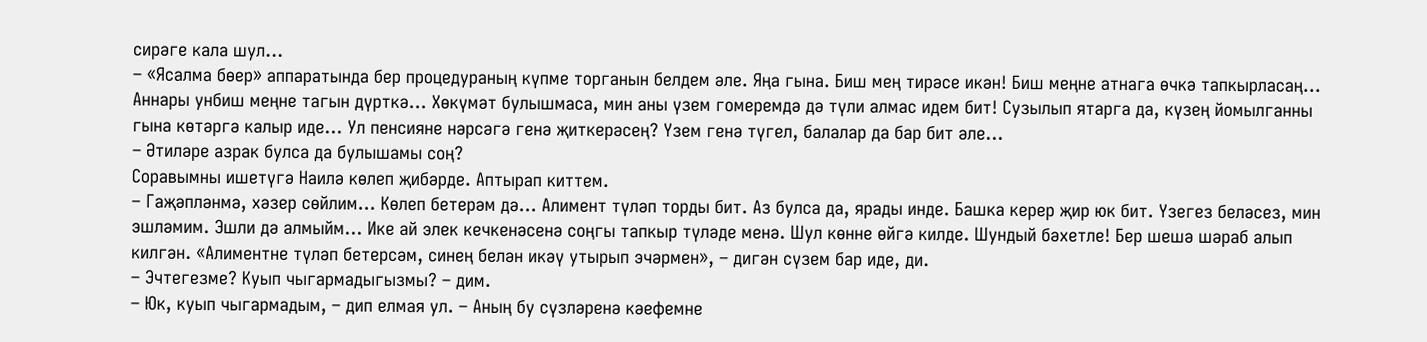сирәге кала шул...
– «Ясалма бөер» аппаратында бер процедураның күпме торганын белдем әле. Яңа гына. Биш мең тирәсе икән! Биш меңне атнага өчкә тапкырласаң... Аннары унбиш меңне тагын дүрткә... Хөкүмәт булышмаса, мин аны үзем гомеремдә дә түли алмас идем бит! Сузылып ятарга да, күзең йомылганны гына көтәргә калыр иде... Ул пенсияне нәрсәгә генә җиткерәсең? Үзем генә түгел, балалар да бар бит әле...
– Әтиләре азрак булса да булышамы соң?
Соравымны ишетүгә Наилә көлеп җибәрде. Аптырап киттем.
– Гаҗәпләнмә, хәзер сөйлим... Көлеп бетерәм дә... Алимент түләп торды бит. Аз булса да, ярады инде. Башка керер җир юк бит. Үзегез беләсез, мин эшләмим. Эшли дә алмыйм... Ике ай элек кечкенәсенә соңгы тапкыр түләде менә. Шул көнне өйгә килде. Шундый бәхетле! Бер шешә шәраб алып килгән. «Алиментне түләп бетерсәм, синең белән икәү утырып эчәрмен», – дигән сүзем бар иде, ди.
– Эчтегезме? Куып чыгармадыгызмы? – дим.
– Юк, куып чыгармадым, – дип елмая ул. – Аның бу сүзләренә кәефемне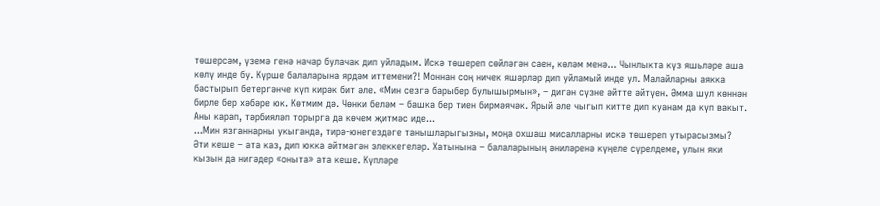төшерсәм, үземә генә начар булачак дип уйладым. Искә төшереп сөйләгән саен, көләм менә... Чынлыкта күз яшьләре аша көлү инде бу. Күрше балаларына ярдәм иттемени?! Моннан соң ничек яшәрләр дип уйламый инде ул. Малайларны аякка бастырып бетергәнче күп кирәк бит әле. «Мин сезгә барыбер булышырмын», – дигән сүзне әйтте әйтүен. Әмма шул көннән бирле бер хәбәре юк. Көтмим дә. Чөнки беләм – башка бер тиен бирмәячәк. Ярый әле чыгып китте дип куанам да күп вакыт. Аны карап, тәрбияләп торырга да көчем җитмәс иде...
...Мин язганнарны укыганда, тирә-юнегездәге танышларыгызны, моңа охшаш мисалларны искә төшереп утырасызмы? Әти кеше – ата каз, дип юкка әйтмәгән элеккегеләр. Хатынына – балаларының әниләренә күңеле сүрелдеме, улын яки кызын да нигәдер «оныта» ата кеше. Күпләре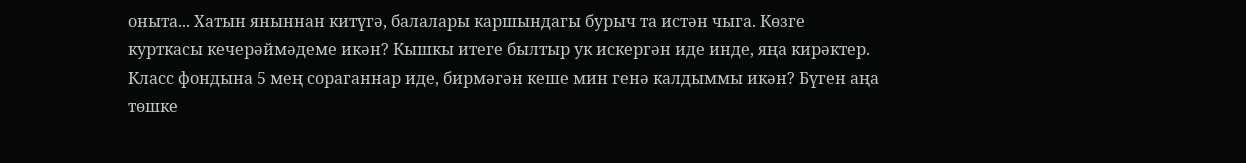оныта... Хатын яныннан китүгә, балалары каршындагы бурыч та истән чыга. Көзге курткасы кечерәймәдеме икән? Кышкы итеге былтыр ук искергән иде инде, яңа кирәктер. Класс фондына 5 мең сораганнар иде, бирмәгән кеше мин генә калдыммы икән? Бүген аңа төшке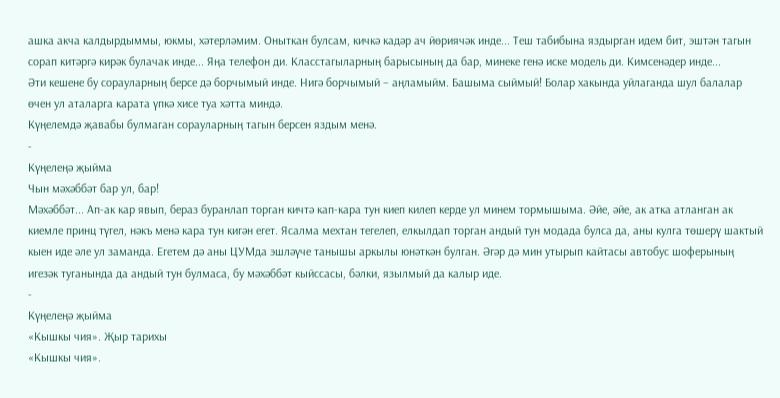ашка акча калдырдыммы, юкмы, хәтерләмим. Оныткан булсам, кичкә кадәр ач йөриячәк инде... Теш табибына яздырган идем бит, эштән тагын сорап китәргә кирәк булачак инде... Яңа телефон ди. Класстагыларның барысының да бар, минеке генә иске модель ди. Кимсенәдер инде...
Әти кешене бу сорауларның берсе дә борчымый инде. Нигә борчымый – аңламыйм. Башыма сыймый! Болар хакында уйлаганда шул балалар өчен ул аталарга карата үпкә хисе туа хәтта миндә.
Күңелемдә җавабы булмаган сорауларның тагын берсен яздым менә.
-
Күңелеңә җыйма
Чын мәхәббәт бар ул, бар!
Мәхәббәт... Ап-ак кар явып, бераз буранлап торган кичтә кап-кара тун киеп килеп керде ул минем тормышыма. Әйе, әйе, ак атка атланган ак киемле принц түгел, нәкъ менә кара тун кигән егет. Ясалма мехтан тегелеп, елкылдап торган андый тун модада булса да, аны кулга төшерү шактый кыен иде әле ул заманда. Егетем дә аны ЦУМда эшләүче танышы аркылы юнәткән булган. Әгәр дә мин утырып кайтасы автобус шоферының игезәк туганында да андый тун булмаса, бу мәхәббәт кыйссасы, бәлки, язылмый да калыр иде.
-
Күңелеңә җыйма
«Кышкы чия». Җыр тарихы
«Кышкы чия».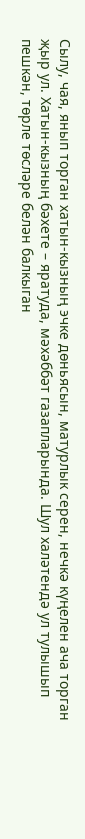Сылу, чая, янып торган хатын-кызның эчке дөньясын, матурлык серен, нечкә күңелен ача торган җыр ул. Хатын-кызның бәхете – яратуда, мәхәббәт газапларында. Шул халәтендә ул тулышып пешкән, төрле төсләре белән балкыган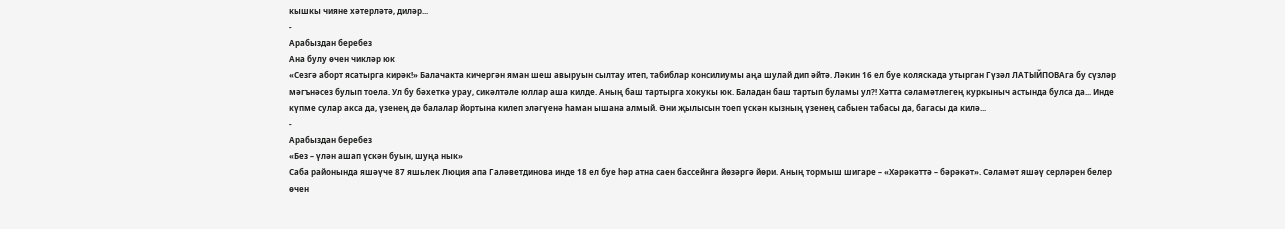кышкы чияне хәтерләтә, диләр...
-
Арабыздан беребез
Ана булу өчен чикләр юк
«Сезгә аборт ясатырга кирәк!» Балачакта кичергән яман шеш авыруын сылтау итеп, табиблар консилиумы аңа шулай дип әйтә. Ләкин 16 ел буе коляскада утырган Гүзәл ЛАТЫЙПОВАга бу сүзләр мәгънәсез булып тоела. Ул бу бәхеткә урау, сикәлтәле юллар аша килде. Аның баш тартырга хокукы юк. Баладан баш тартып буламы ул?! Хәтта сәламәтлегең куркыныч астында булса да... Инде күпме сулар акса да, үзенең дә балалар йортына килеп эләгүенә һаман ышана алмый. Әни җылысын тоеп үскән кызның үзенең сабыен табасы да, багасы да килә...
-
Арабыздан беребез
«Без – үлән ашап үскән буын, шуңа нык»
Саба районында яшәүче 87 яшьлек Люция апа Галәветдинова инде 18 ел буе һәр атна саен бассейнга йөзәргә йөри. Аның тормыш шигаре – «Хәрәкәттә – бәрәкәт». Сәламәт яшәү серләрен белер өчен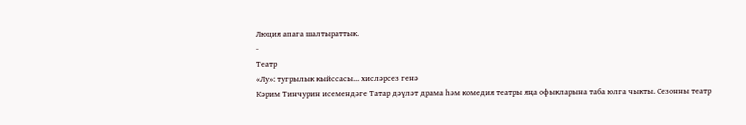Люция апага шалтыраттык.
-
Театр
«Лу»: тугрылык кыйссасы... хисләрсез генә
Кәрим Тинчурин исемендәге Татар дәүләт драма һәм комедия театры яңа офыкларына таба юлга чыкты. Сезонны театр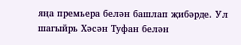яңа премьера белән башлап җибәрде. Ул шагыйрь Хәсән Туфан белән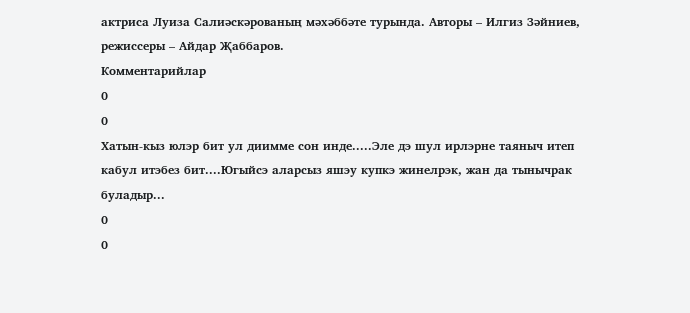актриса Луиза Салиәскәрованың мәхәббәте турында. Авторы – Илгиз Зәйниев, режиссеры – Айдар Җаббаров.
Комментарийлар
0
0
Хатын-кыз юлэр бит ул диимме сон инде.....Эле дэ шул ирлэрне таяныч итеп кабул итэбез бит....Югыйсэ аларсыз яшэу купкэ жинелрэк, жан да тынычрак буладыр...
0
0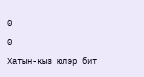0
0
Хатын-кыз юлэр бит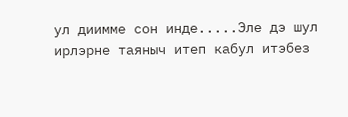ул диимме сон инде.....Эле дэ шул ирлэрне таяныч итеп кабул итэбез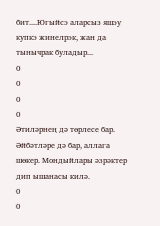бит....Югыйсэ аларсыз яшэу купкэ жинелрэк, жан да тынычрак буладыр...
0
0
0
0
Әтиләрнең дә төрлесе бар. Әйбәтләре дә бар, аллага шөкер. Мондыйлары әзрәктер дип ышанасы килә.
0
0